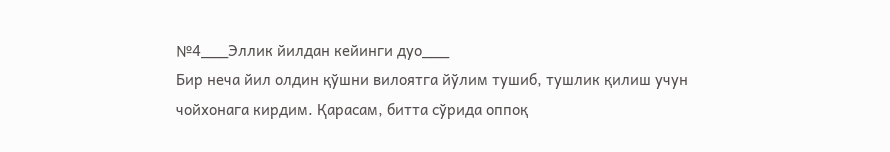№4___Эллик йилдан кейинги дуо___
Бир неча йил олдин қўшни вилоятга йўлим тушиб, тушлик қилиш учун чойхонага кирдим. Қарасам, битта сўрида оппоқ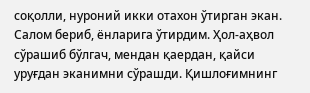соқолли, нуроний икки отахон ўтирган экан. Салом бериб, ёнларига ўтирдим. Ҳол-аҳвол сўрашиб бўлгач, мендан қаердан, қайси уруғдан эканимни сўрашди. Қишлоғимнинг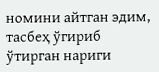номини айтган эдим, тасбеҳ ўгириб ўтирган нариги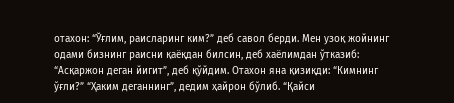отахон: “Ўғлим, раисларинг ким?” деб савол берди. Мен узоқ жойнинг одами бизнинг раисни қаёқдан билсин, деб хаёлимдан ўтказиб: “Асқаржон деган йигит”, деб қўйдим. Отахон яна қизиқди: “Кимнинг ўғли?” “Ҳаким деганнинг”, дедим ҳайрон бўлиб. “Қайси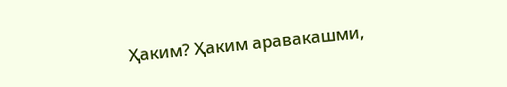Ҳаким? Ҳаким аравакашми,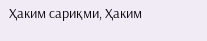Ҳаким сариқми, Ҳаким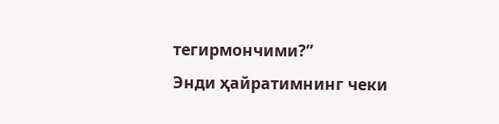тегирмончими?”
Энди ҳайратимнинг чеки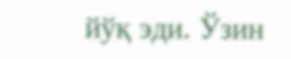йўқ эди. Ўзин